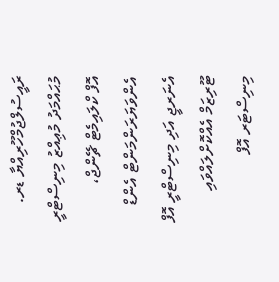ރައީސުލްޖުމްހޫރިއްޔާ ޑރ. މުޙައްމަދު މުޢިއްޒު މިނިސްޓްރީ އޮފް ކްލައިމެޓް ޗޭންޖް، އެންވަޔަރަންމަންޓް އެންޑް އެނަރޖީ އަދި މިނިސްޓްރީ އޮފް ޓޫރިޒަމް އެއްކޮށްލައްވައި މިނިސްޓަރ އޮފް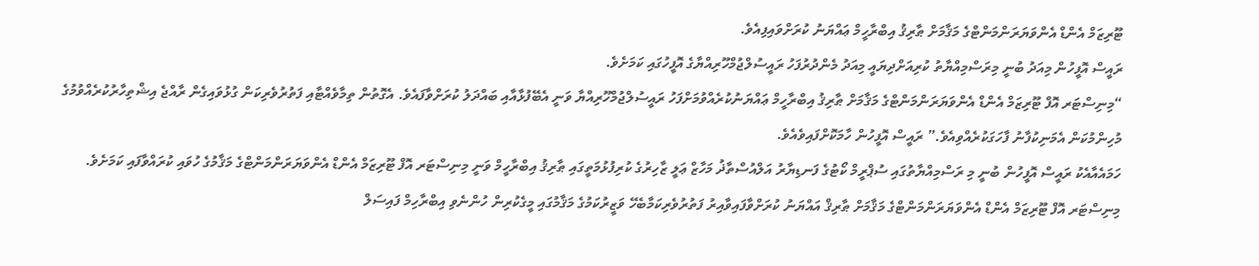ޓޫރިޒަމް އެންޑް އެންވަޔަރަންމަންޓްގެ މަޤާމަށް ޠާރިޤު އިބްރާހީމް ޢައްޔަނު ކުރަށްވައިފިއެވެ.
ރައީސް އޮފީހުން މިއަދު ބުނީ މިރަސްމިއްޔާތު ކުރިއަށްދިޔައީ މިއަދު މެންދުރުފަހު ރައީސުލްޖުމްހޫރިއްޔާގެ އޮފީހުގައި ކަމަށެވެ.
“މިނިސްޓަރ އޮފް ޓޫރިޒަމް އެންޑް އެންވަޔަރަންމަންޓްގެ މަޤާމަށް ޠާރިޤު އިބްރާހީމް ޢައްޔަނުކުރެއްވުމަށްފަހު ރައީސުލްޖުމްހޫރިއްޔާ ވަނީ އެބޭފުޅާއާއި ބައްދަލު ކުރަށްވާފައެވެ. އެގޮތުން ތިމާވެއްޓާއި ފަތުރުވެރިކަން ގުޅުވައިގެން ރާއްޖެ އިޝްތިހާރުކުރެއްވުމުގެ މުހިންމުކަން އެމަނިކުފާނު ފާހަގަކުރެއްވިއެވެ.” ރައީސް އޮފީހުން ހާމަކޮށްފައިވެއެވެ.
ހަމައެއާއެކު ރައީސް އޮފީހުން ބުނީ މި ރަސްމިއްޔާތުގައި ސުޕްރީމް ކޯޓުގެ ފަނޑިޔާރު އަލްއުސްތާޛު މަހާޒް ޢަލީ ޒާހިރުގެ ކުރިފުޅުމަތީގައި ޠާރިޤު އިބްރާހީމް ވަނީ މިނިސްޓަރ އޮފް ޓޫރިޒަމް އެންޑް އެންވަޔަރަންމަންޓްގެ މަޤާމުގެ ހުވައި ކުރައްވާފައި ކަމަށެވެ.
މިނިސްޓަރ އޮފް ޓޫރިޒަމް އެންޑް އެންވަޔަރަންމަންޓްގެ މަޤާމަށް ޠާރިޤް އައްޔަނު ކުރަށްވާފައިވާއިރު ފަތުރުވެރިކަމާބެހޭ ވަޒީރުކަމުގެ މަޤާމުގައި މީގެކުރިން ހުންނެވި އިބްރާހިމް ފައިސަލް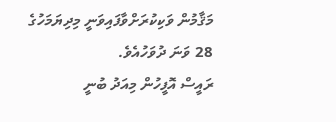މަޤާމުން ވަކިކުރަށްވާފައިވަނީ މިދިޔަމަހުގެ 28 ވަނަ ދުވަހުއެވެ.
ރައީސް އޮފީހުން މިއަދު ބުނީ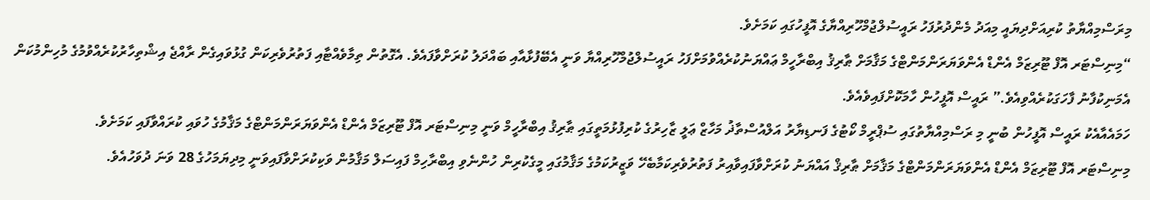މިރަސްމިއްޔާތު ކުރިއަށްދިޔައީ މިއަދު މެންދުރުފަހު ރައީސުލްޖުމްހޫރިއްޔާގެ އޮފީހުގައި ކަމަށެވެ.
“މިނިސްޓަރ އޮފް ޓޫރިޒަމް އެންޑް އެންވަޔަރަންމަންޓްގެ މަޤާމަށް ޠާރިޤު އިބްރާހީމް ޢައްޔަނުކުރެއްވުމަށްފަހު ރައީސުލްޖުމްހޫރިއްޔާ ވަނީ އެބޭފުޅާއާއި ބައްދަލު ކުރަށްވާފައެވެ. އެގޮތުން ތިމާވެއްޓާއި ފަތުރުވެރިކަން ގުޅުވައިގެން ރާއްޖެ އިޝްތިހާރުކުރެއްވުމުގެ މުހިންމުކަން އެމަނިކުފާނު ފާހަގަކުރެއްވިއެވެ.” ރައީސް އޮފީހުން ހާމަކޮށްފައިވެއެވެ.
ހަމައެއާއެކު ރައީސް އޮފީހުން ބުނީ މި ރަސްމިއްޔާތުގައި ސުޕްރީމް ކޯޓުގެ ފަނޑިޔާރު އަލްއުސްތާޛު މަހާޒް ޢަލީ ޒާހިރުގެ ކުރިފުޅުމަތީގައި ޠާރިޤު އިބްރާހީމް ވަނީ މިނިސްޓަރ އޮފް ޓޫރިޒަމް އެންޑް އެންވަޔަރަންމަންޓްގެ މަޤާމުގެ ހުވައި ކުރައްވާފައި ކަމަށެވެ.
މިނިސްޓަރ އޮފް ޓޫރިޒަމް އެންޑް އެންވަޔަރަންމަންޓްގެ މަޤާމަށް ޠާރިޤް އައްޔަނު ކުރަށްވާފައިވާއިރު ފަތުރުވެރިކަމާބެހޭ ވަޒީރުކަމުގެ މަޤާމުގައި މީގެކުރިން ހުންނެވި އިބްރާހިމް ފައިސަލް މަޤާމުން ވަކިކުރަށްވާފައިވަނީ މިދިޔަމަހުގެ 28 ވަނަ ދުވަހުއެވެ.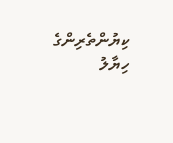ކިޔުންތެރިންގެ ހިޔާލު